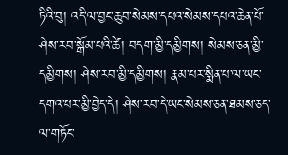ཏིའི་བུ། འདི་ལ་བྱང་ཆུབ་སེམས་དཔའ་སེམས་དཔའ་ཆེན་པོ་ཤེས་རབ་སྒོམ་པའི་ཚེ། བདག་མྱི་དམྱིགས། སེམས་ཅན་མྱི་དམྱིགས། ཤེས་རབ་མྱི་དམྱིགས། རྣམ་པར་སྨིན་པ་ལ་ཡང་དགའ་པར་མྱི་བྱེད་དེ། ཤེས་རབ་དེ་ཡང་སེམས་ཅན་ཐམས་ཅད་ལ་གཏོང་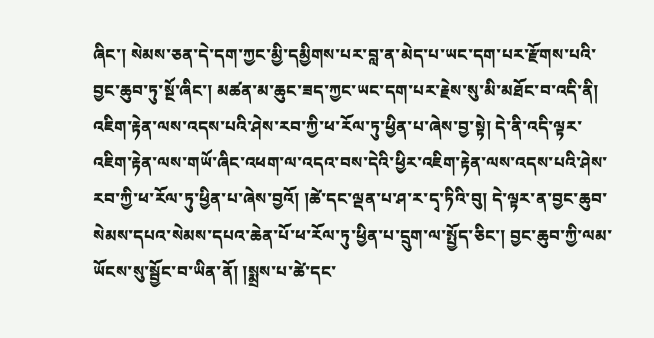ཞིང་། སེམས་ཅན་དེ་དག་ཀྱང་མྱི་དམྱིགས་པར་བླ་ན་མེད་པ་ཡང་དག་པར་རྫོགས་པའི་བྱང་ཆུབ་ཏུ་སྔོ་ཞིང་། མཚན་མ་ཆུང་ཟད་ཀྱང་ཡང་དག་པར་རྗེས་སུ་མི་མཐོང་བ་འདི་ནི། འཇིག་རྟེན་ལས་འདས་པའི་ཤེས་རབ་ཀྱི་ཕ་རོལ་ཏུ་ཕྱིན་པ་ཞེས་བྱ་སྟེ། དེ་ནི་འདི་ལྟར་འཇིག་རྟེན་ལས་གཡོ་ཞིང་འཕག་ལ་འདའ་བས་དེའི་ཕྱིར་འཇིག་རྟེན་ལས་འདས་པའི་ཤེས་རབ་ཀྱི་ཕ་རོལ་ཏུ་ཕྱིན་པ་ཞེས་བྱའོ། །ཚེ་དང་ལྡན་པ་ཤ་ར་དྭ་ཏིའི་བུ། དེ་ལྟར་ན་བྱང་ཆུབ་སེམས་དཔའ་སེམས་དཔའ་ཆེན་པོ་ཕ་རོལ་ཏུ་ཕྱིན་པ་དྲུག་ལ་སྤྱོད་ཅིང་། བྱང་ཆུབ་ཀྱི་ལམ་ཡོངས་སུ་སྦྱོང་བ་ཡིན་ནོ། །སྨྲས་པ་ཚེ་དང་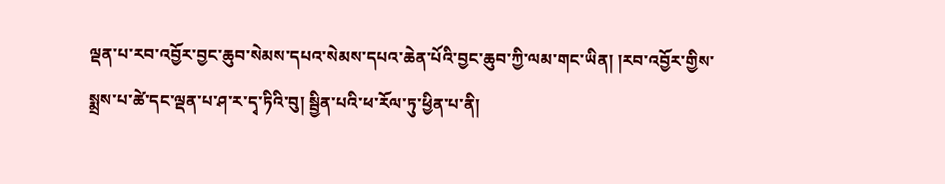ལྡན་པ་རབ་འབྱོར་བྱང་ཆུབ་སེམས་དཔའ་སེམས་དཔའ་ཆེན་པོའི་བྱང་ཆུབ་ཀྱི་ལམ་གང་ཡིན། །རབ་འབྱོར་གྱིས་སྨྲས་པ་ཚེ་དང་ལྡན་པ་ཤ་ར་དྭ་ཏིའི་བུ། སྦྱིན་པའི་ཕ་རོལ་ཏུ་ཕྱིན་པ་ནི།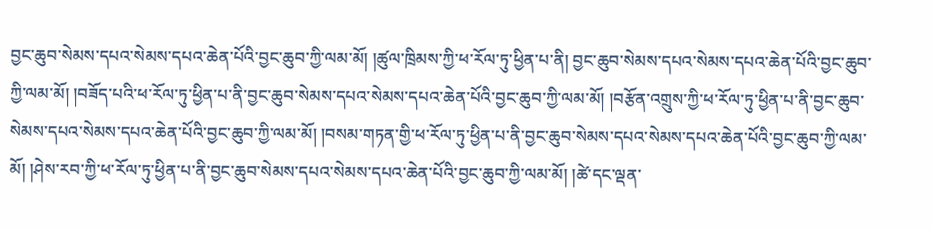བྱང་ཆུབ་སེམས་དཔའ་སེམས་དཔའ་ཆེན་པོའི་བྱང་ཆུབ་ཀྱི་ལམ་མོ། །ཚུལ་ཁྲིམས་ཀྱི་ཕ་རོལ་ཏུ་ཕྱིན་པ་ནི། བྱང་ཆུབ་སེམས་དཔའ་སེམས་དཔའ་ཆེན་པོའི་བྱང་ཆུབ་ཀྱི་ལམ་མོ། །བཟོད་པའི་ཕ་རོལ་ཏུ་ཕྱིན་པ་ནི་བྱང་ཆུབ་སེམས་དཔའ་སེམས་དཔའ་ཆེན་པོའི་བྱང་ཆུབ་ཀྱི་ལམ་མོ། །བརྩོན་འགྲུས་ཀྱི་ཕ་རོལ་ཏུ་ཕྱིན་པ་ནི་བྱང་ཆུབ་སེམས་དཔའ་སེམས་དཔའ་ཆེན་པོའི་བྱང་ཆུབ་ཀྱི་ལམ་མོ། །བསམ་གཏན་གྱི་ཕ་རོལ་ཏུ་ཕྱིན་པ་ནི་བྱང་ཆུབ་སེམས་དཔའ་སེམས་དཔའ་ཆེན་པོའི་བྱང་ཆུབ་ཀྱི་ལམ་མོ། །ཤེས་རབ་ཀྱི་ཕ་རོལ་ཏུ་ཕྱིན་པ་ནི་བྱང་ཆུབ་སེམས་དཔའ་སེམས་དཔའ་ཆེན་པོའི་བྱང་ཆུབ་ཀྱི་ལམ་མོ། །ཚེ་དང་ལྡན་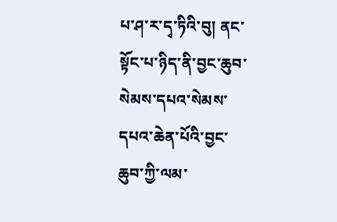པ་ཤ་ར་དྭ་ཏིའི་བུ། ནང་སྟོང་པ་ཉིད་ནི་བྱང་ཆུབ་སེམས་དཔའ་སེམས་དཔའ་ཆེན་པོའི་བྱང་ཆུབ་ཀྱི་ལམ་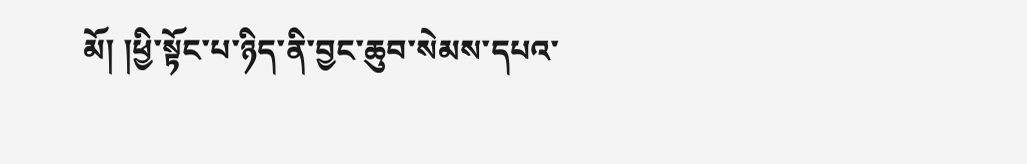མོ། །ཕྱི་སྟོང་པ་ཉིད་ནི་བྱང་ཆུབ་སེམས་དཔའ་